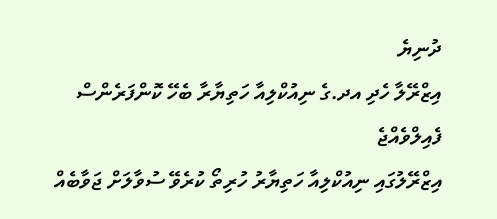ދުނިޔެ
އިޒްރޭލާ ހެދި އދ.ގެ ނިއުކްލިއާ ހަތިޔާރާ ބެހޭ ކޮންފަރެންސް ފެއިލްވެއްޖެ
އިޒްރޭލުގައި ނިއުކްލިއާ ހަތިޔާރު ހުރިތޯ ކުރެވޭ ސުވާލަށް ޖަވާބެއް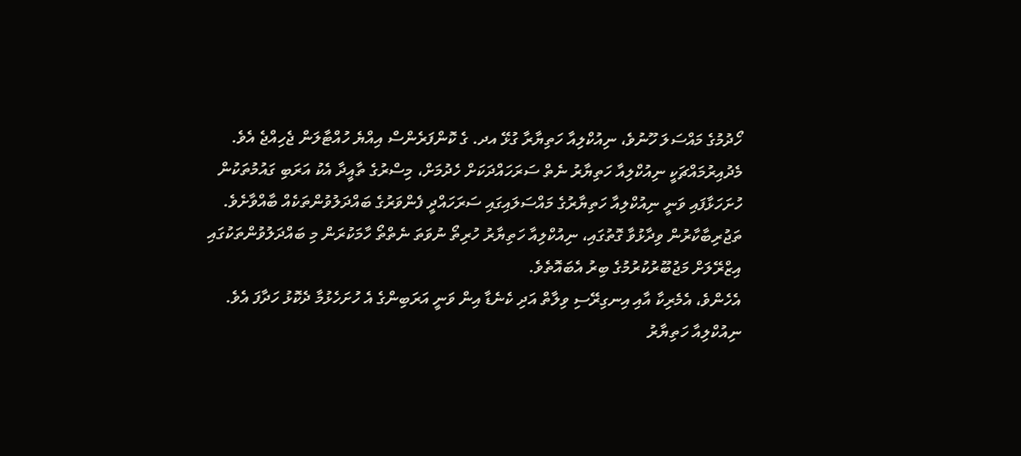ހޯދުމުގެ މައްސަލަ ހޫނުވެ، ނިއުކްލިއާ ހަތިޔާރާ ގުޅޭ އދ. ގެ ކޮންފަރެންސް އިއްޔެ ހުއްޓާލަން ޖެހިއްޖެ އެވެ.
މެދުއިރުމައްޗަކީ ނިއުކްލިއާ ހަތިޔާރު ނެތް ސަރަހައްދަކަށް ހެދުމަށް، މިސްރުގެ ތާއީދާ އެކު އަރަބި ގައުމުތަކުން ހުށަހަޅާފައި ވަނީ ނިއުކްލިއާ ހަތިޔާރުގެ މައްސަލައިގައި ސަރަހައްދީ ފެންވަރުގެ ބައްދަލުވުންތަކެއް ބާއްވާށެވެ. ތަޖުރިބާކާރުން ވިދާޅުވާ ގޮތުގައި، ނިއުކްލިއާ ހަތިޔާރު ހުރިތޯ ނުވަތަ ނެތްތޯ ހާމަކުރަން މި ބައްދަލުވުންތަކުގައި އިޒްރޭލަށް މަޖުބޫރުކުރުމުގެ ބިރު އެބައޮތެވެ.
އެހެންވެ، އެމެރިކާ އާއި އިނގިރޭސި ވިލާތް އަދި ކެނެޑާ އިން ވަނީ އަރަބިންގެ އެ ހުށަހެޅުމާ ދެކޮޅު ހަދާފަ އެވެ.
ނިއުކްލިއާ ހަތިޔާރު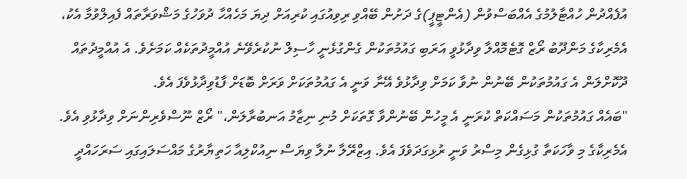އުފެއްދުން ހުއްޓާލުމުގެ އެއްބަސްވުން (އެންޓީޕީ)ގެ ދަށުން ބޭއްވި ރިވިއުގައި ކުރިއަށް ދިޔަ މަހެއްހާ ދުވަހުގެ މަޝްވަރާތައް ފެއިލްވުމާ އެކު، އެމެރިކާގެ މަންދޫބު ރޯޒް ގޮޓެމޮއްލާ ވިދާޅުވީ އަރަބި ގައުމުތަކުން ގެންގުޅެނީ ހާސިލް ނުކުރެވޭނެ އުއްމީދުތަކެއް ކަމަށެވެ. އެ އުއްމީދުތައް ދޫކޮށްލަން އެ ގައުމުތަކުން ބޭނުން ނުވާ ކަމަށް ވިދާޅުވެ އޭނާ ވަނީ އެ ގައުމުތަކަށް ވަރަށް ބޮޑަށް ފާޑުވިދާޅުވެފަ އެވެ.
"ބައެއް ގައުމުތަކުން މަސައްކަތް ކުރަނީ އެ މީހުން ބޭނުންވާ ގޮތަކަށް މުނި ނިޒާމު އަނބުރާލަން،" ރޯޒް ނޫސްވެރިންނަށް ވިދާޅުވި އެވެ.
އެމެރިކާގެ މި ވާހަކަތާ ގުޅިގެން މިސްރު ވަނީ ރުޅިގަދަވެފަ އެވެ. އިޒްރޭލާ ނުލާ ވިޔަސް ނިއުކްލިއާ ހަތިޔާރުގެ މައްސަލައިގައި ސަރަހައްދީ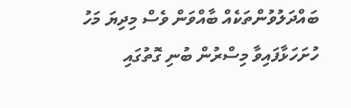ބައްދަލުވުންތަކެއް ބާއްވަން ވެސް މިދިޔަ މަހު ހުށަހަޅާފައިވާ މިސްރުން ބުނި ގޮތުގައި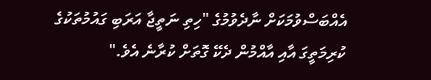އެއްބަސްވުމަކަށް ނާދެވުމުގެ "ހިތި ނަތީޖާ އަރަބި ގައުމުތަކުގެ ކުރިމަތީގަ އާއި އާއްމުން ދެކޭ ގޮތަށް ކުރާނެ އެވެ."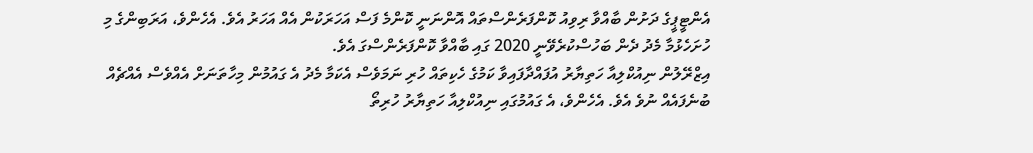އެންޓީޕީގެ ދަށުން ބާއްވާ ރިވިއު ކޮންފަރެންސްތައް އޮންނަނީ ކޮންމެ ފަސް އަހަރަކުން އެއް އަހަރު އެވެ. އެހެންވެ، އަރަބިންގެ މި ހުށަހެޅުމާ މެދު ދެން ބަހުސްކުރެވޭނީ 2020 ގައި ބާއްވާ ކޮންފަރެންސްގަ އެވެ.
އިޒްރޭލުން ނިއުކްލިއާ ހަތިޔާރު އުފައްދާފައިވާ ކަމުގެ ހެކިތައް ހުރި ނަމަވެސް އެކަމާ މެދު އެ ގައުމުން މިހާތަނަށް އެއްވެސް އެއްޗެއް ބުނެފައެއް ނުވެ އެވެ. އެހެންވެ، އެ ގައުމުގައި ނިއުކްލިއާ ހަތިޔާރު ހުރިތޯ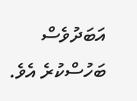އަބަދުވެސް ބަހުސްކުރެ އެވެ.